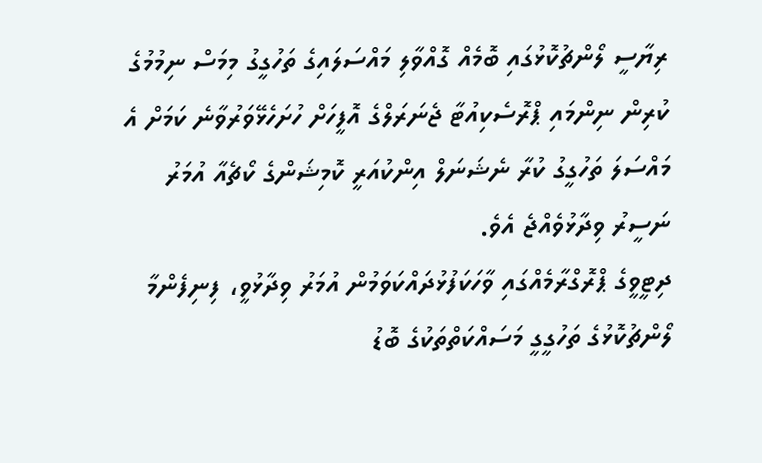ރިޔާސީ ލޯންޗުކޮޅުގައި ބޮމެއް ގޮއްވާލި މައްސަލައިގެ ތަހުގީގު މިމަސް ނިމުމުގެ ކުރިން ނިންމައި ޕްރޮސެކިއުޓާ ޖެނަރަލްގެ އޮފީހަށް ހުށަހެޅޭވަރުވާނެ ކަމަށް އެ މައްސަލަ ތަހުގީގު ކުރާ ނެޝަނަލް އިންކުއަރީ ކޮމިޝަންގެ ކޯޗެއާ އުމަރު ނަސީރު ވިދާޅުވެއްޖެ އެވެ.
ދިޓީވީގެ ޕްރޮގްރާމެއްގައި ވާހަކަފުޅުދައްކަވަމުން އުމަރު ވިދާޅުވީ، ފިނިފެންމާ ލޯންޗުކޮޅުގެ ތަހުގީގީ މަސައްކަތްތަކުގެ ބޮޑު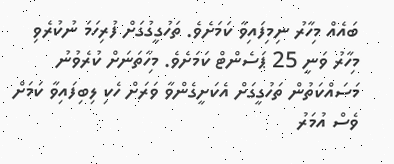ބައެއް މިހާރު ނިމިފައިވާ ކަމަށެވެ. ތަހުގީގުގަށް ފުރިހަމަ ނުކުރެވި މިހާރު ވަނީ 25 ޕަސެންޓް ކަމަށެވެ. މިހާތަނަށް ކުރެވުނު މަސައްކަތުން ތަހުގީގަށް އެކަށީގެންވާ ވަރަށް ހެކި ލިބިފައިވާ ކަމަށް ވެސް އުމަރު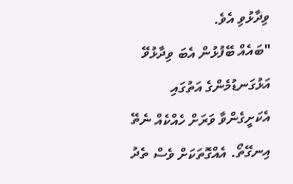ވިދާޅުވި އެވެ.
"ބައެއް ބޭފުޅުން އެބަ ވިދާޅުވޭ އަޅުގަނޑުމެންގެ އަތުގައި އެކަށީގެންވާ ވަރަށް ހެއްކެއް ނެތޭ އިނގޭތޯ. އެއްގޮތަކަށް ވެސް ތެދު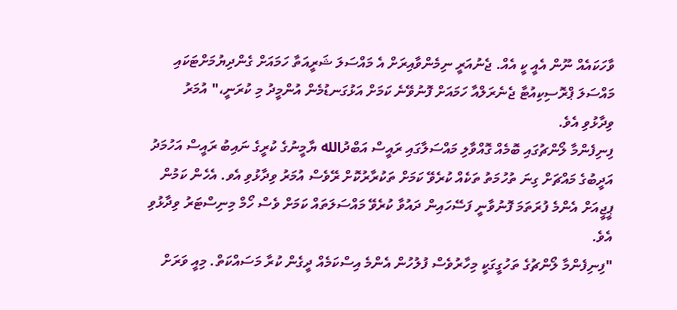ވާހަކައެއް ނޫން އެއީ ކީ އެއް. ޖެނުއަރީ ނިމެންވާއިރަށް އެ މައްސަލަ ޝަރީއަތާ ހަމައަށް ގެންދިޔުމަށްޓަކައި މައްސަލަ ޕްރޮސިކިއުޓާ ޖެނެރަލްއާ ހަމައަށް ފޮނުވޭނެ ކަމަށް އަޅުގަނޑުމެން އުންމީދު މި ކުރަނީ،" އުމަރު ވިދާޅުވި އެވެ.
ފިނިފެންމާ ލޯންޗުގައި ބޮމެއް ގޮއްވާލި މައްސަލާގައި ރައީސް އަބްދުالله ޔާމީނުގެ ކުރީގެ ނައިބު ރައީސް އަހުމަދު އަދީބުގެ މައްޗަށް ގިނަ ތުހުމަތު ތަކެއް ކުރެވޭ ކަމަށް ތަކުރާރުކޮށް ރޭވެސް އުމަރު ވިދާޅުވި އެވ. އެހެން ކަމުން ޕީޖީއަށް އެންމެ ފުރަތަމަ ފޮނުވާނީ ފަސޭހައިން ދައުވާ ކުރެވޭ މައްސަލަތައް ކަމަށް ވެސް ހޯމް މިނިސްޓަރު ވިދާޅުވި އެވެ.
"ފިނިފެންމާ ލޯންޗުގެ ތަހުގީގަކީ މިހާރުވެސް ފުލުހުން އެންމެ އިސްކަމެއް ދީގެން ކުރާ މަސައްކަތް. މިއީ ވަރަށް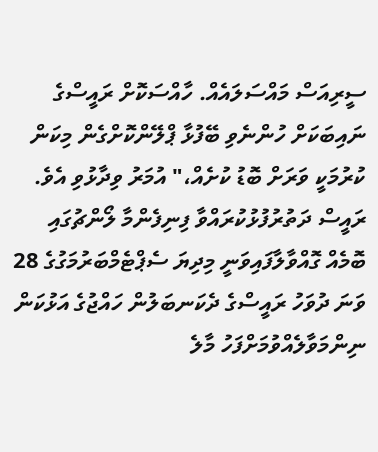ސީރިއަސް މައްސަލައެއް. ހާއްސަކޮށް ރައީސްގެ ނައިބަކަށް ހުންނެވި ބޭފުޅާ ޕްލޭންކޮށްގެން މިކަން ކުރުމަކީ ވަރަށް ބޮޑު ކުށެއް،" އުމަރު ވިދާޅުވި އެވެ.
ރައީސް ދަތުރުފުޅުކުރައްވާ ފިނިފެންމާ ލޯންޗުގައި ބޮމެއް ގޮއްވާލާފައިވަނީ މިދިޔަ ސެޕްޓެމްބަރުމަގުގެ 28 ވަނަ ދުވަހު ރައީސްގެ ދެކަނބަލުން ހައްޖުގެ އަޅުކަން ނިންމަވާލެއްވުމަށްފަހު މާލެ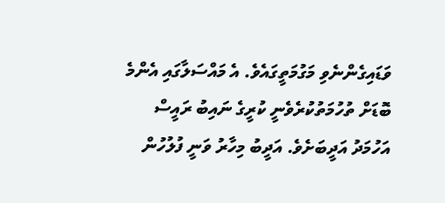ވަޑައިގެންނެވި މަގުމަތީގައެވެ. އެ މައްސަލާގައި އެންމެ ބޮޑަށް ތުހުމަތުކުރެވެނީ ކުރީގެ ނައިބު ރައީސް އަހުމަދު އަދީބަށެވެ. އަދީބު މިހާރު ވަނީ ފުލުހުން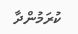ކުރަމުންދާ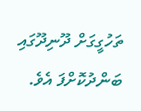ތަހުގީގަށް ދޫނިދޫގައި ބަންދުކޮށްފަ އެވެ.